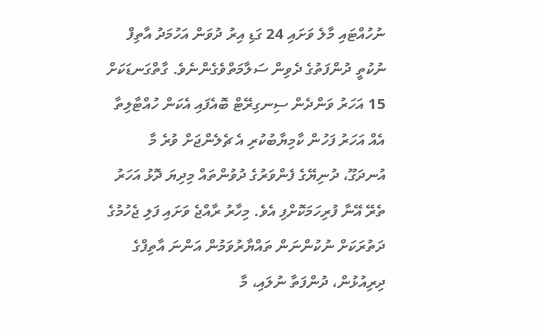ނުހުއްޓައި މާލެ ވަށައި 24 ގަޑި އިރު ދުވަން އަހުމަދު އާތިފް ނުކުތީ ދުންފަތުގެ ދެވިން ސަލާމަތްވެގެންނެވެ. ގާތްގަނޑަކަށް 15 އަހަރު ވަންދެން ސިނގިރޭޓް ބޮއެފައި އެކަން ހުއްޓާލިތާ އެއް އަހަރު ފަހުން ކާމިޔާބުކުރި އެ ޗެލެންޖަށް ވުރެ މާ އުނދަގޫ، ދުނިޔޭގެ ފެންވަރުގެ ދުވުންތައް މިދިޔަ ދޮޅު އަހަރު ތެރޭ އޭނާ ފުރިހަމަކޮށްފި އެވެ. މިހާރު ރާއްޖެ ވަށައި ފަލި ޖެހުމުގެ ދަތުރަކަށް ނުކުންނަން ތައްޔާރުވަމުން އަންނަ އާތިފްގެ ދިރިއުޅުން، ދުންފަތާ ނުލައި، މާ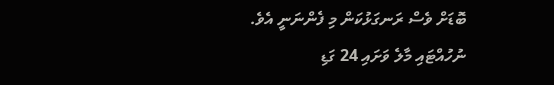ބޮޑަށް ވެސް ރަނގަޅުކަން މި ފެންނަނީ އެވެ.
ނުހުއްޓައި މާލެ ވަށައި 24 ގަޑި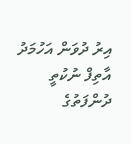އިރު ދުވަން އަހުމަދު އާތިފް ނުކުތީ ދުންފަތުގެ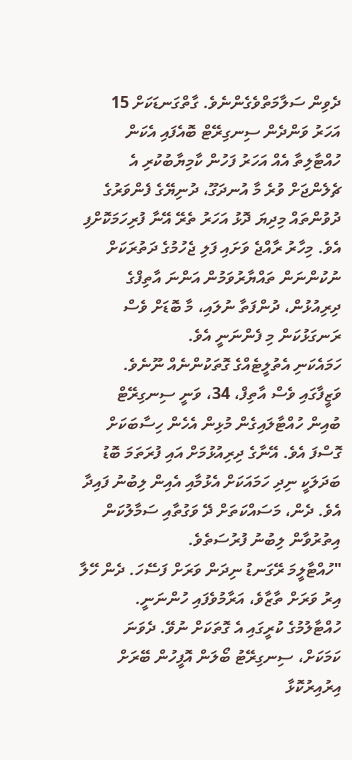ދެވިން ސަލާމަތްވެގެންނެވެ. ގާތްގަނޑަކަށް 15 އަހަރު ވަންދެން ސިނގިރޭޓް ބޮއެފައި އެކަން ހުއްޓާލިތާ އެއް އަހަރު ފަހުން ކާމިޔާބުކުރި އެ ޗެލެންޖަށް ވުރެ މާ އުނދަގޫ، ދުނިޔޭގެ ފެންވަރުގެ ދުވުންތައް މިދިޔަ ދޮޅު އަހަރު ތެރޭ އޭނާ ފުރިހަމަކޮށްފި އެވެ. މިހާރު ރާއްޖެ ވަށައި ފަލި ޖެހުމުގެ ދަތުރަކަށް ނުކުންނަން ތައްޔާރުވަމުން އަންނަ އާތިފްގެ ދިރިއުޅުން، ދުންފަތާ ނުލައި، މާ ބޮޑަށް ވެސް ރަނގަޅުކަން މި ފެންނަނީ އެވެ.
ހަމައެކަނި އެތުލީޓެއްގެ ގޮތަކުންނެއް ނޫނެވެ. ވަޒީފާގައި ވެސް އާތިފް، 34، ވަނީ ސިނގިރޭޓް ބުއިން ހުއްޓާލައިގެން މުޅިން އެހެން ހިސާބަކަށް ގޮސްފަ އެވެ. އޭނާގެ ދިރިއުޅުމަށް އައި ފުރަތަމަ ބޮޑު ބަދަލަކީ ނިދި ހަމައަކަށް އެޅުމާއި އެއިން ލިބުނު ފައިދާ އެވެ. ދެން، މަސައްކަތަށް ދޭ ވަގުތާއި ސަމާލުކަން އިތުރުވާން ލިބުނު ފުރުސަތެވެ.
"ހުއްޓާލީމަ ރޭގަނޑު ނިދަން ވަރަށް ފަސޭހަ. ދެން ހޭލާ އިރު ވަރަށް ތާޒާވެ، އަރާމުވެފައި ހުންނަނީ. ހުއްޓާލުމުގެ ކުރީގައި އެ ގޮތަކަށް ނުވޭ. ދެވަނަ ކަމަކަށް، ސިނގިރޭޓު ބޯލަން އޮފީހުން ބޭރަށް އިރުއިރުކޮޅާ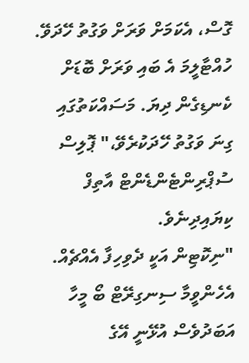ގޮސް، އެކަމަށް ވަރަށް ވަގުތު ހޭދަވޭ. ހުއްޓާލީމަ އެ ބައި ވަރަށް ބޮޑަށް ކެނޑިގެން ދިޔަ. މަސައްކަތުގައި ގިނަ ވަގުތު ހޭދަކުރެވޭ،" ޕޮލިސް ސުޕްރިންޓެންޑެންޓް އާތިފް ކިޔައިދިނެވެ.
"ނިކޮޓިން އަކީ ދެވިހިފާ އެއްޗެއް. އެހެންވީމާ ސިނގިރޭޓް ބޯ މީހާ އަބަދުވެސް އުޅޭނީ އޭގެ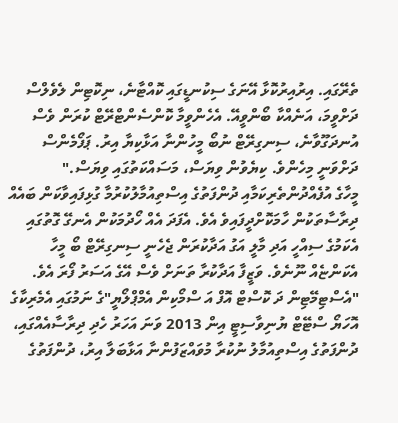ތެރޭގައި. އިރުއިރުކޮޅާ އޭނަގެ ސިކުނޑީގައި ކޮއްޓާނެ، ނިކޮޓިން ލެވެލްސް ދަށްވީމަ، އަނެއްކާ ބޯންވީއޭ. އެހެންވީމާ ކޮންސެންޓްރޭޓް ކުރަން ވެސް އުނދަގޫވާނެ، ސިނގިރޭޓް ނުބޯ މީހުންނާ އަޅާކިޔާ އިރު. ޕަފޯމެންސް ދަށްވަނީ މިހެންވެ. ކިޔެވުން ވިޔަސް، މަސައްކަތުގައި ވިޔަސް."
މީހާގެ އުފެއްދުންތެރިކަމާއި ދުންފަތުގެ އިސްތިއުމާލުކުރުމާ ގުޅިފައިވާކަން ބައެއް ދިރާސާތަކުން ހާމަކޮށްދީފައިވެ އެވެ. އެފަދަ އެއް ހޯދުމަކުން އެނގޭ ގޮތުގައި އެކަމުގެ ސިއްހީ އަދި މާލީ އަގު އަދާކުރަން ޖެހެނީ ސިނގިރޭޓް ބޯ މީހާ އެކަންޏެއް ނޫނެވެ. ވަޒީފާ އަދާކުރާ ތަނަށް ވެސް އޭގެ އަސަރު ފޯރަ އެވެ.
"އެސްޓިމޭޓިން ދަ ކޮސްޓް އޮފް އަ ސްމޯކިން އެމްޕްލޯޔީ"ގެ ނަމުގައި އެމެރިކާގެ އޮހަޔޯ ސްޓޭޓް ޔުނިވާސިޓީ އިން 2013 ވަނަ އަހަރު ހެދި ދިރާސާއެއްގައި، ދުންފަތުގެ އިސްތިއުމާލު ނުކުރާ މުވައްޒަފުންނާ އަޅާބަލާ އިރު، ދުންފަތުގެ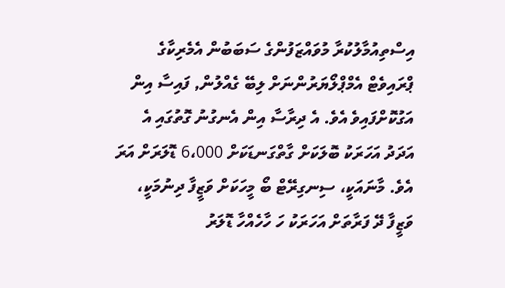އިސްތިއުމާލުކުރާ މުވައްޒަފުންގެ ސަބަބުން އެމެރިކާގެ ޕްރައިވެޓް އެމްޕްލޯޔަރުންނަށް ލިބޭ ގެއްލުން, ފައިސާ އިން އަގުކޮށްފައިވެ އެވެ. އެ ދިރާސާ އިން އެނގުނު ގޮތުގައި އެ އަދަދު އަހަރަކު ބޮލަކަށް ގާތްގަނޑަކަށް 6،000 ޑޮލަރަށް އަރަ އެވެ. މާނައަކީ، ސިނގިރޭޓް ބޯ މީހަކަށް ވަޒީފާ ދިނުމަކީ، ވަޒީފާ ދޭ ފަރާތަށް އަހަރަކު ހަ ހާހެއްހާ ޑޮލަރު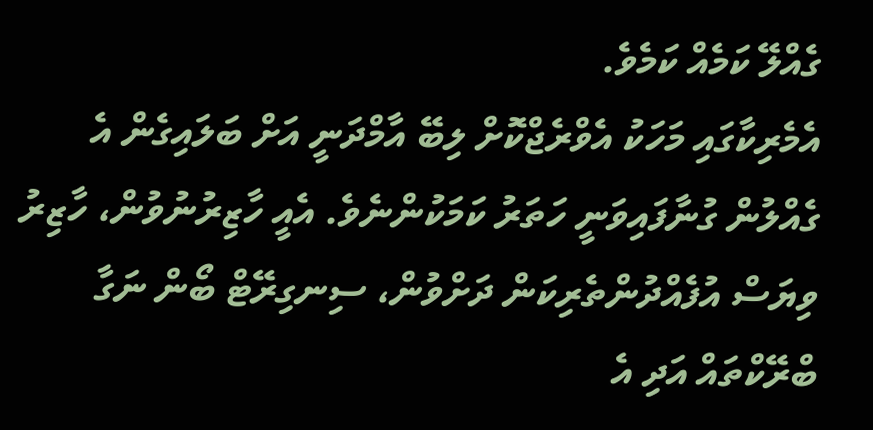ގެއްލޭ ކަމެއް ކަމެވެ.
އެމެރިކާގައި މަހަކު އެވްރެޖްކޮށް ލިބޭ އާމްދަނީ އަށް ބަލައިގެން އެ ގެއްލުން ގުނާފައިވަނީ ހަތަރު ކަމަކުންނެވެ. އެއީ ހާޒިރުނުވުން، ހާޒިރު ވިޔަސް އުފެއްދުންތެރިކަން ދަށްވުން، ސިނގިރޭޓް ބޯން ނަގާ ބްރޭކްތައް އަދި އެ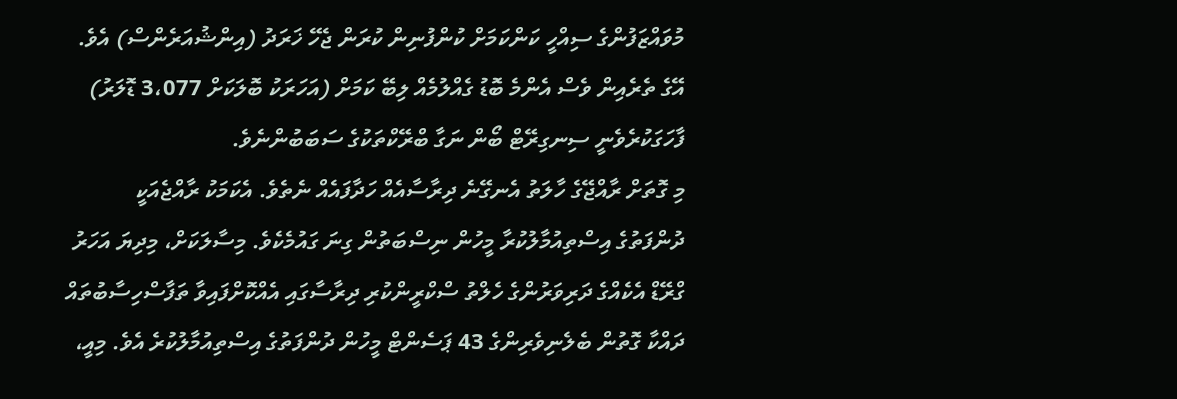މުވައްޒަފުންގެ ސިއްހީ ކަންކަމަށް ކުންފުނިން ކުރަން ޖެހޭ ޚަރަދު (އިންޝުއަރެންސް) އެވެ. އޭގެ ތެރެއިން ވެސް އެންމެ ބޮޑު ގެއްލުމެއް ލިބޭ ކަމަށް (އަހަރަކު ބޮލަކަށް 3،077 ޑޮލަރު) ފާހަގަކުރެވެނީ ސިނގިރޭޓް ބޯން ނަގާ ބްރޭކްތަކުގެ ސަބަބުންނެވެ.
މި ގޮތަށް ރާއްޖޭގެ ހާލަތު އެނގޭނެ ދިރާސާއެއް ހަދާފައެއް ނެތެވެ. އެކަމަކު ރާއްޖެއަކީ ދުންފަތުގެ އިސްތިއުމާލުކުރާ މީހުން ނިސްބަތުން ގިނަ ގައުމެކެވެ. މިސާލަކަށް، މިދިޔަ އަހަރު ގްރޭޑް އެކެއްގެ ދަރިވަރުންގެ ހެލްތު ސްކްރީންކުރި ދިރާސާގައި އެއްކޮށްފައިވާ ތަފާސްހިސާބުތައް ދައްކާ ގޮތުން ބެލެނިވެރިންގެ 43 ޕަސެންޓް މީހުން ދުންފަތުގެ އިސްތިއުމާލުކުރެ އެވެ. މިއީ،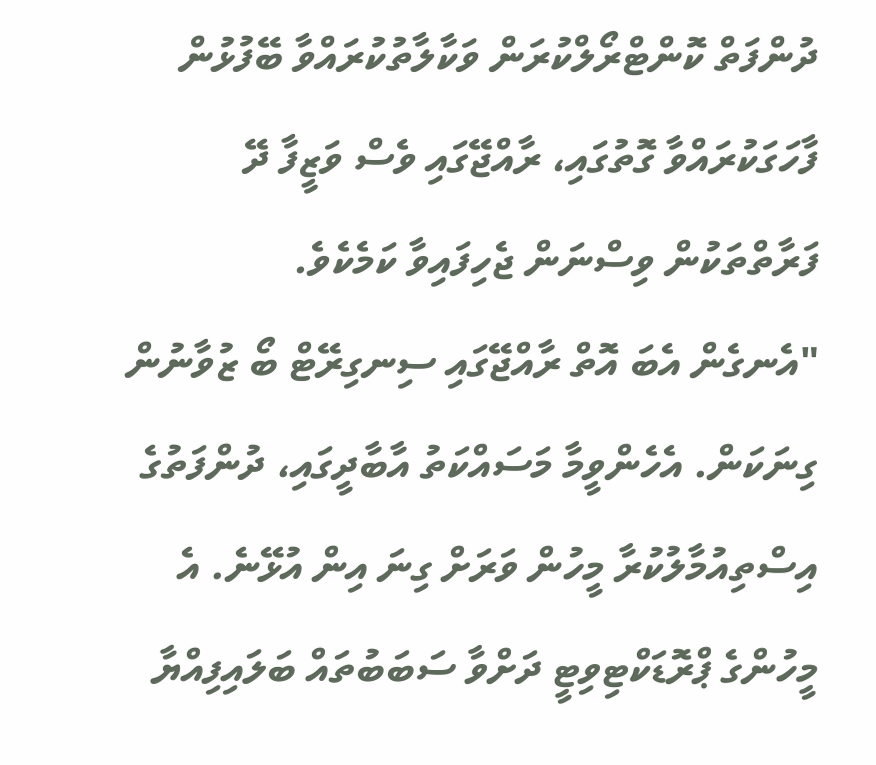ދުންފަތް ކޮންޓްރޯލްކުރަން ވަކާލާތުކުރައްވާ ބޭފުޅުން ފާހަގަކުރައްވާ ގޮތުގައި، ރާއްޖޭގައި ވެސް ވަޒީފާ ދޭ ފަރާތްތަކުން ވިސްނަން ޖެހިފައިވާ ކަމެކެވެ.
"އެނގެން އެބަ އޮތް ރާއްޖޭގައި ސިނގިރޭޓް ބޯ ޒުވާނުން ގިނަކަން. އެހެންވީމާ މަސައްކަތު އާބާދީގައި، ދުންފަތުގެ އިސްތިއުމާލުކުރާ މީހުން ވަރަށް ގިނަ އިން އުޅޭނެ. އެ މީހުންގެ ޕްރޮޑަކްޓިވިޓީ ދަށްވާ ސަބަބުތައް ބަލައިފިއްޔާ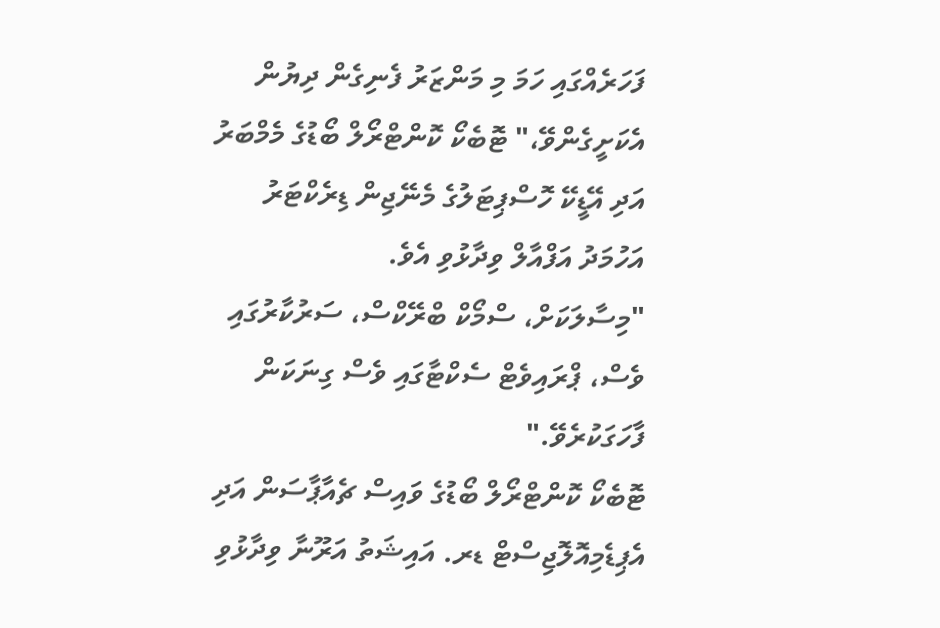ފަހަރެއްގައި ހަމަ މި މަންޒަރު ފެނިގެން ދިޔުން އެކަށީގެންވޭ،" ޓޮބެކޯ ކޮންޓްރޯލް ބޯޑުގެ މެމްބަރު އަދި އޭޑީކޭ ހޮސްޕިޓަލުގެ މެނޭޖިން ޑިރެކްޓަރު އަހުމަދު އަފްއާލް ވިދާޅުވި އެވެ.
"މިސާލަކަށް، ސްމޯކް ބްރޭކްސް، ސަރުކާރުގައި ވެސް، ޕްރައިވެޓް ސެކްޓާގައި ވެސް ގިނަކަން ފާހަގަކުރެވޭ."
ޓޮބެކޯ ކޮންޓްރޯލް ބޯޑުގެ ވައިސް ޗެއާޕާސަން އަދި އެޕިޑެމިއޮލޮޖިސްޓް ޑރ. އައިޝަތު އަރޫނާ ވިދާޅުވި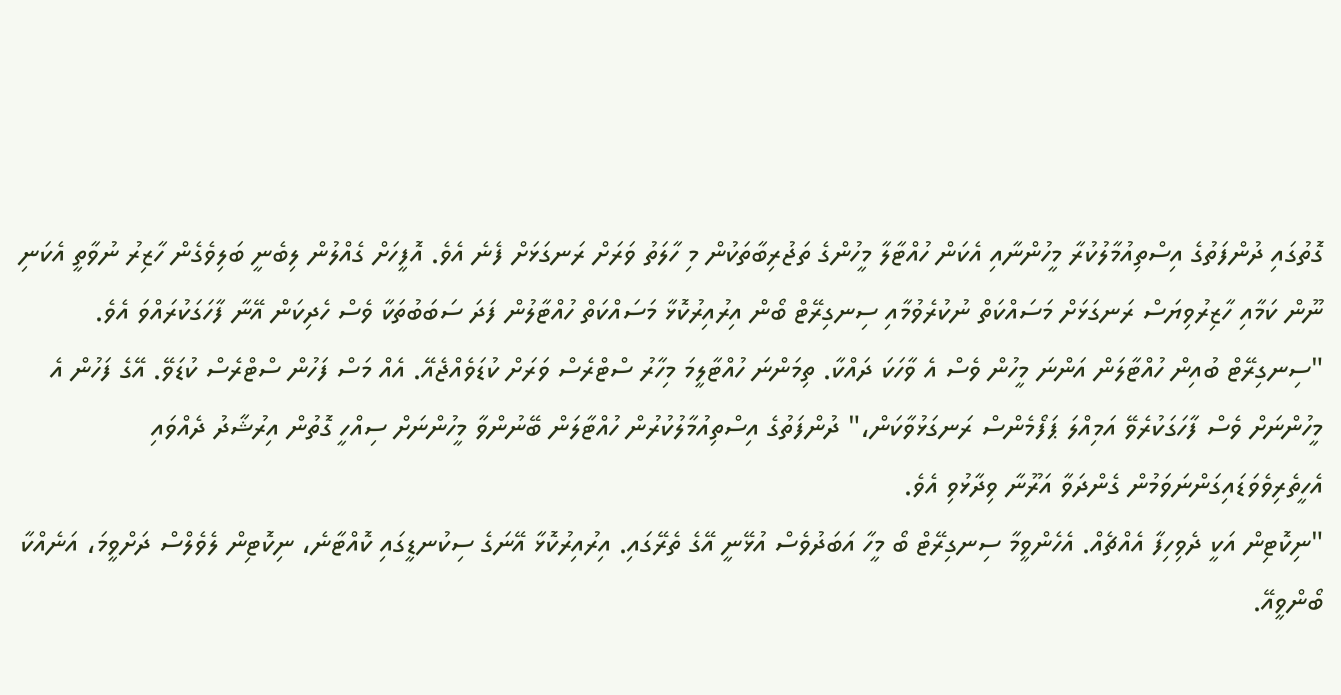ގޮތުގައި ދުންފަތުގެ އިސްތިއުމާލުކުރާ މީހުންނާއި އެކަން ހުއްޓާލާ މީހުންގެ ތަޖުރިބާތަކުން މި ހާލަތު ވަރަށް ރަނގަޅަށް ފެނެ އެވެ. އޮފީހަށް ގެއްލުން ލިބެނީ ބަލިވެގެން ހާޒިރު ނުވާތީ އެކަނި ނޫން ކަމާއި ހާޒިރުވިޔަސް ރަނގަޅަށް މަސައްކަތް ނުކުރެވުމާއި ސިނގިރޭޓް ބޯން އިރުއިރުކޮޅާ މަސައްކަތް ހުއްޓާލުން ފަދަ ސަބަބުތަކާ ވެސް ހެދިކަން އޭނާ ފާހަގަކުރައްވަ އެވެ.
"ސިނގިރޭޓް ބުއިން ހުއްޓާލަން އަންނަ މީހުން ވެސް އެ ވާހަކަ ދައްކާ. ތިމަންނަ ހުއްޓާލީމަ މިހާރު ސްޓްރެސް ވަރަށް ކުޑަވެއްޖެއޭ. އެއް މަސް ފަހުން ސްޓްރެސް ކުޑަވޭ. އޭގެ ފަހުން އެ މީހުންނަށް ވެސް ފާހަގަކުރެވޭ އަމިއްލަ ޕަފޯމެންސް ރަނގަޅުވާކަން،" ދުންފަތުގެ އިސްތިއުމާލުކުރުން ހުއްޓާލަން ބޭނުންވާ މީހުންނަށް ސިއްހީ ގޮތުން އިރުޝާދު ދެއްވައި އެހީތެރިވެވަޑައިގަންނަވަމުން ގެންދަވާ އަރޫނާ ވިދާޅުވި އެވެ.
"ނިކޮޓިން އަކީ ދެވިހިފާ އެއްޗެއް. އެހެންވީމާ ސިނގިރޭޓް ބޯ މީހާ އަބަދުވެސް އުޅޭނީ އޭގެ ތެރޭގައި. އިރުއިރުކޮޅާ އޭނަގެ ސިކުނޑީގައި ކޮއްޓާނެ، ނިކޮޓިން ލެވެލްސް ދަށްވީމަ، އަނެއްކާ ބޯންވީއޭ.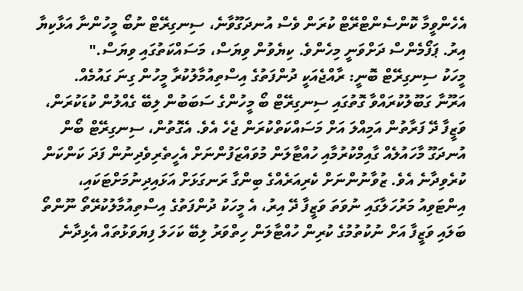އެހެންވީމާ ކޮންސެންޓްރޭޓް ކުރަން ވެސް އުނދަގޫވާނެ، ސިނގިރޭޓް ނުބޯ މީހުންނާ އަޅާކިޔާ އިރު. ޕަފޯމެންސް ދަށްވަނީ މިހެންވެ. ކިޔެވުން ވިޔަސް، މަސައްކަތުގައި ވިޔަސް."
މީހަކު ސިނގިރޭޓް ބޮނީ: ރާއްޖެއަކީ ދުންފަތުގެ އިސްތިއުމާލުކުރާ މީހުން ގިނަ ގައުމެއް.
އަރޫނާ ގަބޫލުކުރައްވާ ގޮތުގައި ސިނގިރޭޓް ބޯ މީހުންގެ ސަބަބުން ލިބޭ ގެއްލުން ކުޑަކުރަން، ވަޒީފާ ދޭ ފަރާތުން އަމިއްލަ އަށް މަސައްކަތްކުރަން ޖެހެ އެވެ. އެގޮތުން، ސިނގިރޭޓް ބޯން އުނދަގޫ މާހައުލެއް ގާއިމްކުރުމާއި ހުއްޓާލަން މުވައްޒަފުންނަށް އެހީތެރިވެދިނުން ފަދަ ކަންކަން ކުރެވިދާނެ އެވެ. ޒުވާނުންނަށް ކެރިއަރެއްގެ ބިންގާ ރަނގަޅަށް އަޅައިދިނުމަށްޓަކައި، އިންޓަވިއު މަރުހަލާގައި ނުވަތަ ވަޒީފާ ދޭ އިރު، އެ މީހަކު ދުންފަތުގެ އިސްތިއުމާލުކުރޭތޯ ނޫންތޯ ބަލައި ވަޒީފާ އަށް ނުކުތުމުގެ ކުރިން ހުއްޓާލަން ހިތްވަރު ލިބޭ ކަހަލަ ފިޔަވަޅުތައް އެޅިދާނެ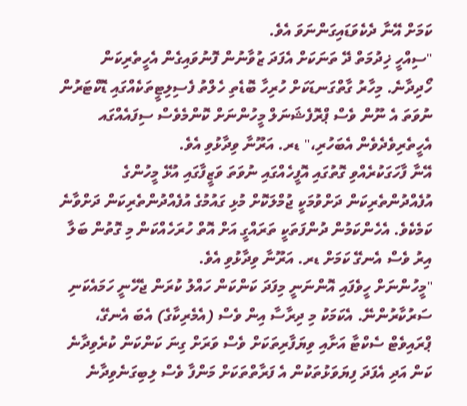ކަމަށް އޭނާ ދެކެވަޑައިގަންނަވަ އެވެ.
"ސިއްހީ ޚިދުމަތް ދޭ ތަނަކަށް އެފަދަ ޒުވާނުން ފޮނުވައިގެން އެހީތެރިކަން ހޯދިދާނެ. މިހާރު ގާތްގަނޑަކަށް ހުރިހާ ބޮޑެތި ހެލްތު ފެސިލިޓީތަކެއްގައި ޑޮކްޓަރުން ނުވަތަ އެ ނޫން ވެސް ޕްރޮފެޝަނަލް މީހުންނަށް ކޮންމެވެސް ސިފައެއްގައ އެހީތެރިވެދެވެން އެބަހުރި،" ޑރ. އަރޫނާ ވިދާޅުވި އެވެ.
އޭނާ ފާހަގަކުރެއްވި ގޮތުގައި އޮފީހެއްގައި ނުވަތަ ވަޒީފާގައި އުޅޭ މީހުންގެ އުފެއްދުންތެރިކަން ދަށްވުމަކީ ޖުމްލަކޮށް މުޅި ގައުމުގެ އުފެއްދުންތެރިކަން ދަށްވާނެ ކަމެކެވެ. އެހެންކަމުން ދުންފަތަކީ ތަރައްގީ އަށް އޮތް ހުރަހެއްކަން މި ގޮތުން ބަލާ އިރު ވެސް އެނގޭ ކަމަށް ޑރ. އަރޫނާ ވިދާޅުވި އެވެ.
"މީހުންނަށް ހީވެފައި އޮންނަނީ މިފަދަ ކަންކަން ހައްލު ކުރަން ޖެހޭނީ ހަމައެކަނި ސަރުކާރުންނޭ. އެކަމަކު މި ދިރާސާ އިން ވެސް (އެމެރިކާގެ) އެބަ އެނގޭ، ޕްރައިވެޓް ސެކްޓާ އަށާއި ވިޔަފާރިތަކަށް ވެސް ވަރަށް ގިނަ ކަންކަން ކުރެވިދާނެ ކަން އަދި އެފަދަ ފިޔަވަޅުތަކުން އެ ފަރާތްތަކަށް މަންފާ ވެސް ލިބިގަނެވިދާނެ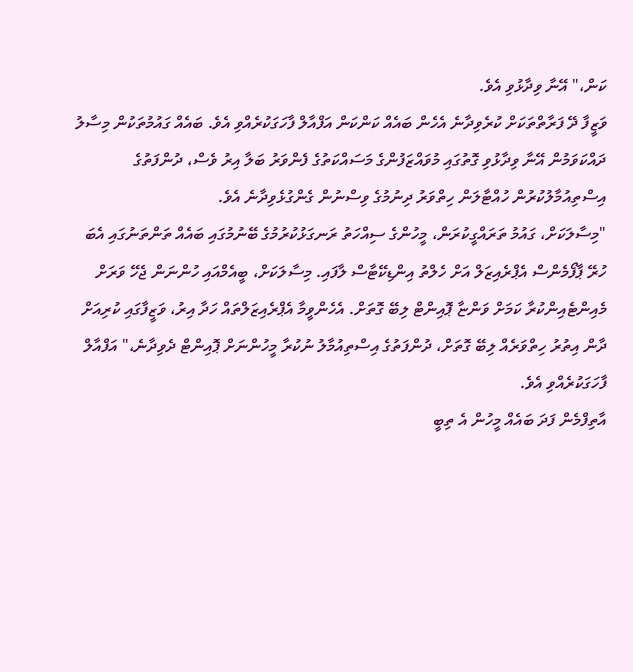ކަން،" އޭނާ ވިދާޅުވި އެވެ.
ވަޒީފާ ދޭ ފަރާތްތަކަށް ކުރެވިދާނެ އެހެން ބައެއް ކަންކަން އަފްއާލް ފާހަގަކުރެއްވި އެވެ. ބައެއް ގައުމުތަކުން މިސާލު ދައްކަވަމުން އޭނާ ވިދާޅުވި ގޮތުގައި މުވައްޒަފުންގެ މަސައްކަތުގެ ފެންވަރު ބަލާ އިރު ވެސް، ދުންފަތުގެ އިސްތިއުމާލުކުރުން ހުއްޓާލަން ހިތްވަރު ދިނުމުގެ ވިސްނުން ގެންގުޅެވިދާނެ އެވެ.
"މިސާލަކަށް، ގައުމު ތަރައްގީކުރަން، މީހުންގެ ސިއްހަތު ރަނގަޅުކުރުމުގެ ބޭނުމުގައި ބައެއް ތަންތަނުގައި އެބަ ހުރޭ ޕާފޯމެންސް އެޕްރެއިޒަލް އަށް ހެލްތު އިންޑިކޭޓާސް ލާފައި. މިސާލަކަށް، ބީއެމްއައި ހުންނަން ޖެހޭ ވަރަށް މެއިންޓެއިންކުރާ ކަމަށް ވަންޏާ ޕޮއިންޓް ލިބޭ ގޮތަށް. އެހެންވީމާ އެޕްރެއިޒަލްތައް ހަދާ އިރު، ވަޒީފާގައި ކުރިއަށް ދާން އިތުރު ހިތްވަރެއް ލިބޭ ގޮތަށް، ދުންފަތުގެ އިސްތިއުމާލު ނުކުރާ މީހުންނަށް ޕޮއިންޓް ދެވިދާނެ،" އަފްއާލް ފާހަގަކުރެއްވި އެވެ.
އާތިފްމެން ފަދަ ބައެއް މީހުން އެ ތިބީ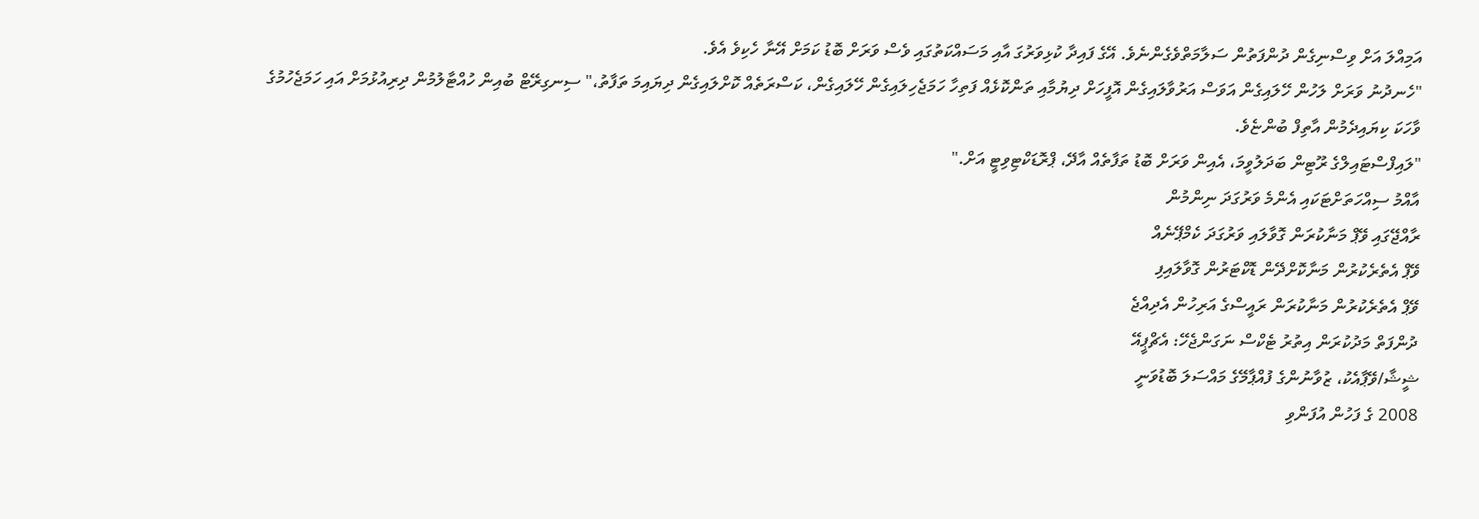އަމިއްލަ އަށް ވިސްނިގެން ދުންފަތުން ސަލާމަތްވެގެންނެވެ. އޭގެ ފައިދާ ކުޅިވަރުގަ އާއި މަސައްކަތުގައި ވެސް ވަރަށް ބޮޑު ކަމަށް އޭނާ ހެކިވެ އެވެ.
"ހެނދުނު ވަރަށް ލަހުން ހޭލައިގެން އަވަސް އަރުވާލައިގެން އޮފީހަށް ދިޔުމާއި ތަންކޮޅެއް ފަތިހާ ހަމަޖެހިލައިގެން ހޭލައިގެން، ކަސްރަތެއް ކޮށްލައިގެން ދިޔައިމަ ތަފާތު،" ސިނގިރޭޓް ބުއިން ހުއްޓާލުމުން ދިރިއުޅުމަށް އައި ހަމަޖެހުމުގެ ވާހަކަ ކިޔައިދެމުން އާތިފް ބުންޏެވެ.
"ލައިފްސްޓައިލްގެ ރޫޓިން ބަދަލުވީމަ، އެއިން ވަރަށް ބޮޑު ތަފާތެއް އާދޭ، ޕްރޮޑަކްޓިވިޓީ އަށް."
އާއްމު ސިއްހަތަށްޓަކައި އެންމެ ވަރުގަދަ ނިންމުން
ރާއްޖޭގައި ވޭޕް މަނާކުރަން ގޮވާލައި ވަރުގަދަ ކެމްޕޭނެއް
ވޭޕް އެތެރެކުރުން މަނާކޮށްދޭން ޑޮކްޓަރުން ގޮވާލައިފި
ވޭޕް އެތެރެކުރުން މަނާކުރަން ރައީސްގެ އަރިހުން އެދިއްޖެ
ދުންފަތް މަދުކުރަން އިތުރު ޓެކްސް ނަގަންޖެހޭ: އެޗްޕީއޭ
ޝީޝާ/ވޭޕާއެކު، ޒުވާނުންގެ ފުއްޕާމޭގެ މައްސަލަ ބޮޑުވަނީ
2008 ގެ ފަހުން އުފަންވި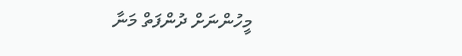މީހުންނަށް ދުންފަތް މަނާ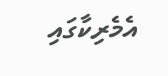އެމެރިކާގައި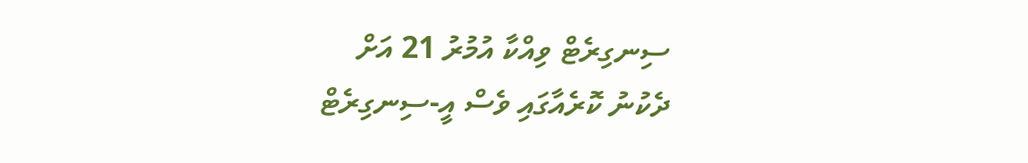ސިނގިރެޓް ވިއްކާ އުމުރު 21 އަށް
ދެކުނު ކޮރެއާގައި ވެސް އީ-ސިނގިރެޓް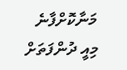މަނާކޮށްފާނެ
މިއީ ދުންފަތަށް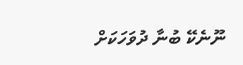ނޫނެކޭ ބުނާ ދުވަހަކަށް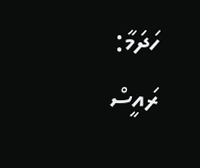ހަދަމާ: ރައީސް